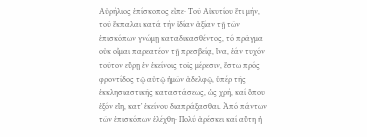Αὐρήλιος ἐπίσκοπος εἶπε· Τοῦ Αἰκυτίου ἔτι μήν, τοῦ ἔκπαλαι κατά τήν ἰδίαν ἀξίαν τῇ τῶν ἐπισκόπων γνώμῃ καταδικασθέντος, τό πρᾶγμα οὐκ οἷμαι παρεατέον τῇ πρεσβείᾳ, ἵνα, ἐάν τυχόν τοῦτον εὕρῃ ἐν ἐκείνοις τοῖς μέρεσιν, ἔστω πρός φροντίδος τῷ αὐτῷ ἡμῶν ἀδελφῷ, ὑπέρ τῆς ἐκκλησιαστικῆς καταστάσεως, ὡς χρή, καί ὅπου ἐξόν εἴη, κατ᾽ ἐκείνου διαπράξασθαι. Ἀπό πάντων τῶν ἐπισκόπων ἐλέχθη· Πολύ ἀρέσκει καί αὕτη ἡ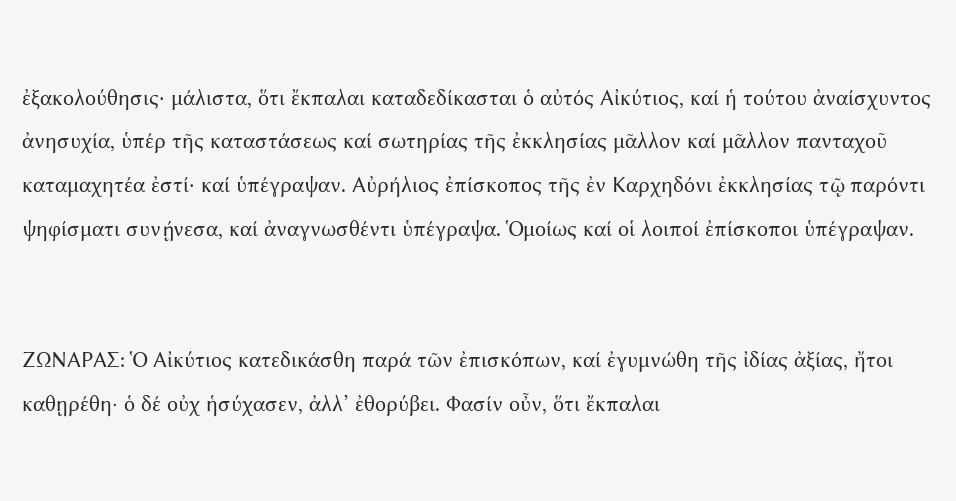ἐξακολούθησις· μάλιστα, ὅτι ἔκπαλαι καταδεδίκασται ὁ αὐτός Αἰκύτιος, καί ἡ τούτου ἀναίσχυντος ἀνησυχία, ὑπέρ τῆς καταστάσεως καί σωτηρίας τῆς ἐκκλησίας μᾶλλον καί μᾶλλον πανταχοῦ καταμαχητέα ἐστί· καί ὑπέγραψαν. Αὐρήλιος ἐπίσκοπος τῆς ἐν Καρχηδόνι ἐκκλησίας τῷ παρόντι ψηφίσματι συνῄνεσα, καί ἀναγνωσθέντι ὑπέγραψα. Ὁμοίως καί οἱ λοιποί ἐπίσκοποι ὑπέγραψαν.


ΖΩΝΑΡΑΣ: Ὁ Αἰκύτιος κατεδικάσθη παρά τῶν ἐπισκόπων, καί ἐγυμνώθη τῆς ἰδίας ἀξίας, ἤτοι καθῃρέθη∙ ὁ δέ οὐχ ἡσύχασεν, ἀλλ’ ἐθορύβει. Φασίν οὖν, ὅτι ἔκπαλαι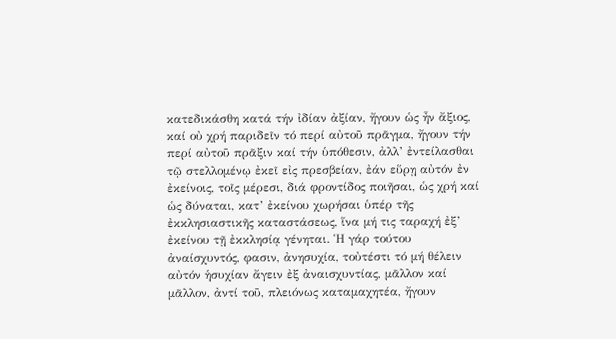κατεδικάσθη κατά τήν ἰδίαν ἀξίαν, ἤγουν ὡς ἦν ἄξιος, καί οὐ χρή παριδεῖν τό περί αὐτοῦ πρᾶγμα, ἤγουν τήν περί αὐτοῦ πρᾶξιν καί τήν ὑπόθεσιν, ἀλλ’ ἐντείλασθαι τῷ στελλομένῳ ἐκεῖ εἰς πρεσβείαν, ἐάν εὕρῃ αὐτόν ἐν ἐκείνοις, τοῖς μέρεσι, διά φροντίδος ποιῆσαι, ὡς χρή καί ὡς δύναται, κατ’ ἐκείνου χωρήσαι ὑπέρ τῆς ἐκκλησιαστικῆς καταστάσεως, ἵνα μή τις ταραχή ἐξ’ ἐκείνου τῇ ἐκκλησίᾳ γένηται. Ἡ γάρ τούτου ἀναίσχυντός, φασιν, ἀνησυχία, τοὐτέστι τό μή θέλειν αὐτόν ἡσυχίαν ἄγειν ἐξ ἀναισχυντίας, μᾶλλον καί μᾶλλον, ἀντί τοῦ, πλειόνως καταμαχητέα, ἤγουν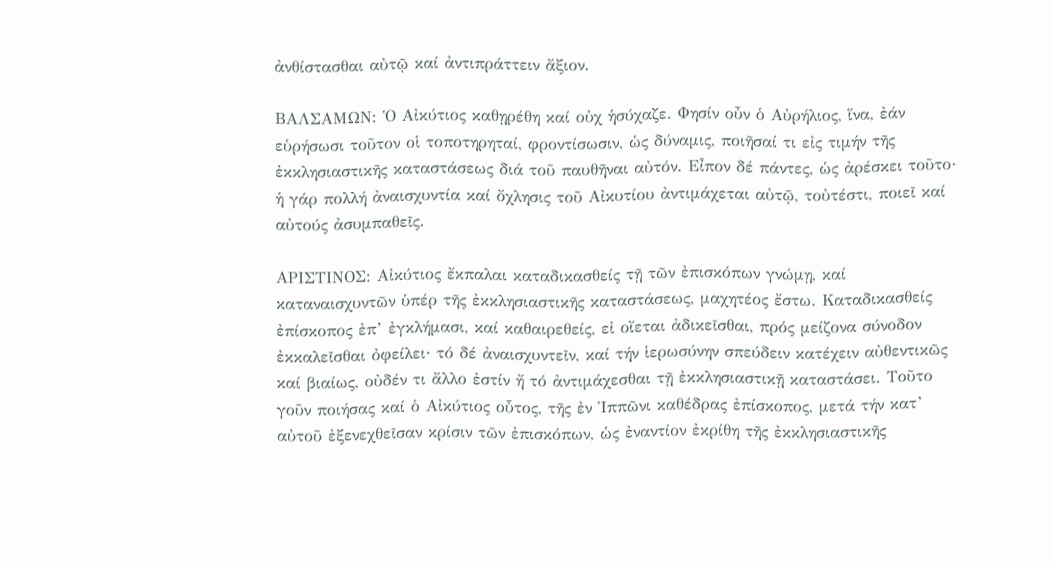ἀνθίστασθαι αὐτῷ καί ἀντιπράττειν ἄξιον.

ΒΑΛΣΑΜΩΝ: Ὁ Αἰκύτιος καθῃρέθη καί οὐχ ἡσύχαζε. Φησίν οὖν ὁ Αὐρήλιος, ἵνα, ἐάν εὑρήσωσι τοῦτον οἱ τοποτηρηταί, φροντίσωσιν, ὡς δύναμις, ποιῆσαί τι εἰς τιμήν τῆς ἐκκλησιαστικῆς καταστάσεως διά τοῦ παυθῆναι αὐτόν. Εἶπον δέ πάντες, ὡς ἀρέσκει τοῦτο∙ ἡ γάρ πολλή ἀναισχυντία καί ὄχλησις τοῦ Αἰκυτίου ἀντιμάχεται αὐτῷ, τοὐτέστι, ποιεῖ καί αὐτούς ἀσυμπαθεῖς.

ΑΡΙΣΤΙΝΟΣ: Αἰκύτιος ἔκπαλαι καταδικασθείς τῇ τῶν ἐπισκόπων γνώμῃ, καί καταναισχυντῶν ὑπέρ τῆς ἐκκλησιαστικῆς καταστάσεως, μαχητέος ἔστω. Καταδικασθείς ἐπίσκοπος ἐπ’ ἐγκλήμασι, καί καθαιρεθείς, εἰ οἴεται ἀδικεῖσθαι, πρός μείζονα σύνοδον ἐκκαλεῖσθαι ὀφείλει∙ τό δέ ἀναισχυντεῖν, καί τήν ἱερωσύνην σπεύδειν κατέχειν αὐθεντικῶς καί βιαίως, οὐδέν τι ἄλλο ἐστίν ἤ τό ἀντιμάχεσθαι τῇ ἐκκλησιαστικῇ καταστάσει. Τοῦτο γοῦν ποιήσας καί ὁ Αἰκύτιος οὗτος, τῆς ἐν Ἱππῶνι καθέδρας ἐπίσκοπος, μετά τήν κατ’ αὐτοῦ ἐξενεχθεῖσαν κρίσιν τῶν ἐπισκόπων, ὡς ἐναντίον ἐκρίθη τῆς ἐκκλησιαστικῆς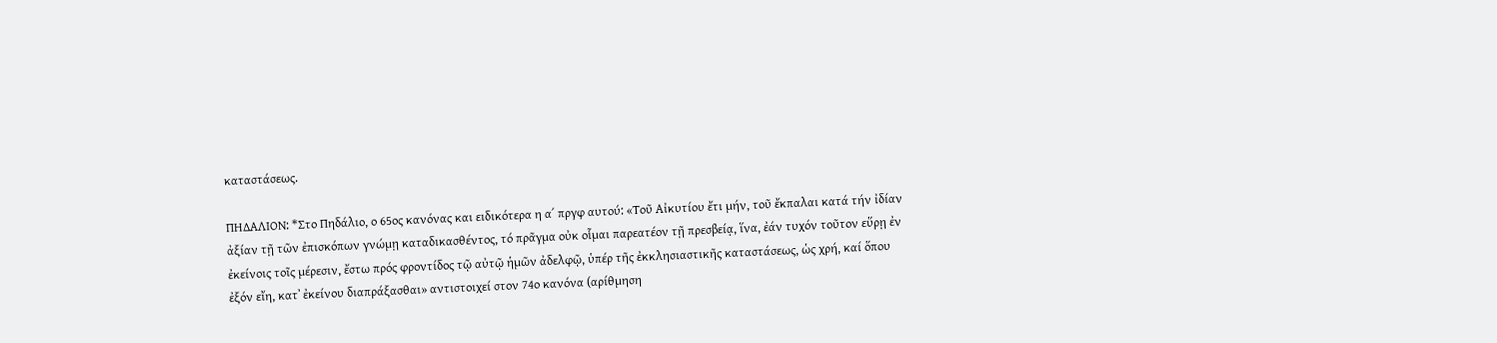καταστάσεως.

ΠΗΔΑΛΙΟΝ: *Στο Πηδάλιο, ο 65ος κανόνας και ειδικότερα η α΄ πργφ αυτού: «Τοῦ Αἰκυτίου ἔτι μήν, τοῦ ἔκπαλαι κατά τήν ἰδίαν ἀξίαν τῇ τῶν ἐπισκόπων γνώμῃ καταδικασθέντος, τό πρᾶγμα οὐκ οἷμαι παρεατέον τῇ πρεσβείᾳ, ἵνα, ἐάν τυχόν τοῦτον εὕρῃ ἐν ἐκείνοις τοῖς μέρεσιν, ἔστω πρός φροντίδος τῷ αὐτῷ ἡμῶν ἀδελφῷ, ὑπέρ τῆς ἐκκλησιαστικῆς καταστάσεως, ὡς χρή, καί ὅπου ἐξόν εἴη, κατ᾽ ἐκείνου διαπράξασθαι» αντιστοιχεί στον 74ο κανόνα (αρίθμηση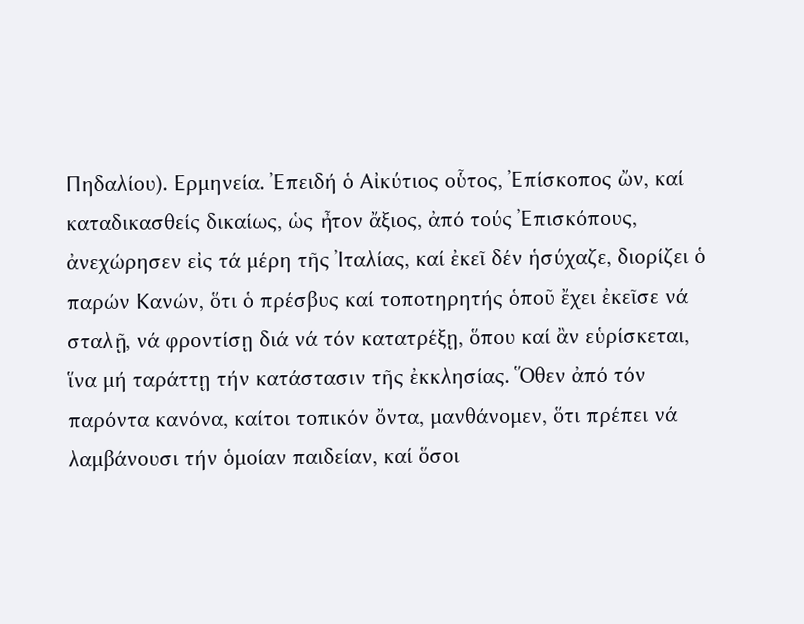Πηδαλίου). Ερμηνεία. Ἐπειδή ὁ Αἰκύτιος οὗτος, Ἐπίσκοπος ὤν, καί καταδικασθείς δικαίως, ὡς ἦτον ἄξιος, ἀπό τούς Ἐπισκόπους, ἀνεχώρησεν εἰς τά μέρη τῆς Ἰταλίας, καί ἐκεῖ δέν ἡσύχαζε, διορίζει ὁ παρών Κανών, ὅτι ὁ πρέσβυς καί τοποτηρητής ὁποῦ ἔχει ἐκεῖσε νά σταλῇ, νά φροντίσῃ διά νά τόν κατατρέξῃ, ὅπου καί ἂν εὑρίσκεται, ἵνα μή ταράττῃ τήν κατάστασιν τῆς ἐκκλησίας. Ὅθεν ἀπό τόν παρόντα κανόνα, καίτοι τοπικόν ὄντα, μανθάνομεν, ὅτι πρέπει νά λαμβάνουσι τήν ὁμοίαν παιδείαν, καί ὅσοι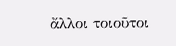ἄλλοι τοιοῦτοι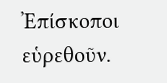Ἐπίσκοποι εὑρεθοῦν.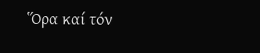Ὅρα καί τόν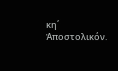κη΄ Ἀποστολικόν.